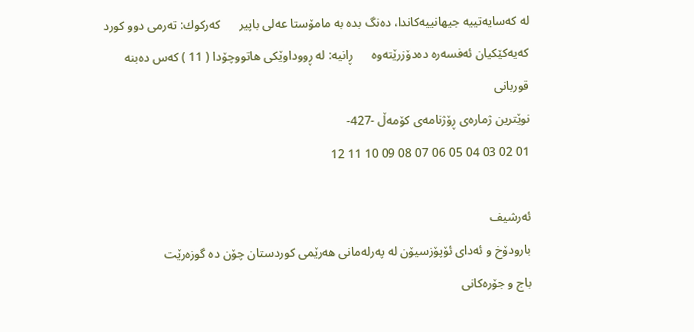له‌ كه‌سایه‌تییه‌ جیهانییه‌كاندا، ده‌نگ بده‌ به‌ مامۆستا عه‌لی‌ باپیر      كه‌ركوك: ته‌رمی‌ دوو كورد كه‌یه‌كێكیان ئه‌فسه‌ره‌ ده‌دۆزرێته‌وه‌      ڕانیه‌: له‌ ڕووداوێكی‌ هاتووچۆدا ( 11 ) كه‌س ده‌بنه‌ قوربانی‌
نوێترین ژماره‌ی ڕۆژنامه‌ی کۆمه‌ڵ -427-
01 02 03 04 05 06 07 08 09 10 11 12

ئه‌رشیف
بارودۆخ و ئه‌دای‌ ئۆپۆزسیۆن له‌ په‌رله‌مانی‌ هه‌رێمی‌ كوردستان چۆن ده گوزه‌رێت
باج و جۆره‌كانی‌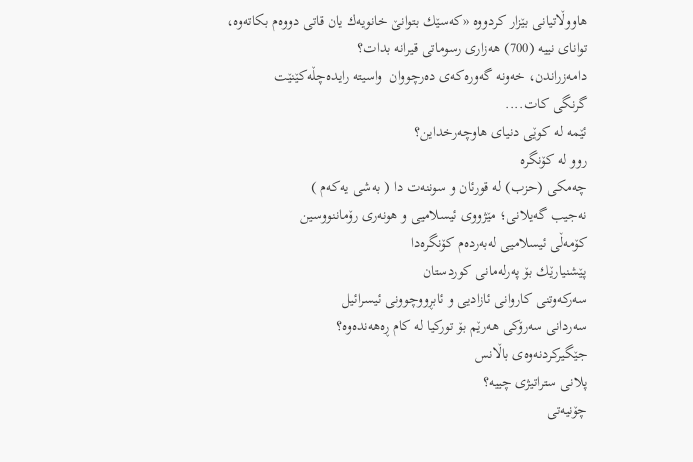هاووڵاتیانی‌ بێزار كردووه‌ «كه‌سێك بتوانێ‌ خانویه‌ك یان قاتی‌ دووه‌م بكاته‌وه‌، توانای‌ نییه‌ (700) هه‌زاری‌ رسوماتی‌ قیرانه‌ بدات؟
دامه‌زراندن، خه‌ونه‌ گه‌وره‌كه‌ی‌ ده‌رچووان ‌ واسیته‌ رایده‌چڵه‌كێنێت
گرنگی‌ كات....
ئێمه‌ له‌ كوێی‌ دنیای‌ هاوچه‌رخداین‌؟
روو له‌ كۆنگره‌
چه‌مكی‌ (حزب) له‌ قورئان و سوننه‌ت دا ( به‌شی‌ یه‌كه‌م )
نه‌جیب گه‌یلانی‌؛ مێژووی‌ ئیسلامیی‌ و هونه‌ری‌ رۆماننووسین
كۆمه‌ڵی‌ ئیسلامیی له‌به‌رده‌م كۆنگره‌دا
پێشنیارێك بۆ په‌رله‌مانی‌ كوردستان
سه‌ركه‌وتنی كاروانی ئازادیی و ئابڕووچوونی ئیسرائیل
سه‌ردانی‌ سه‌رۆكی‌ هه‌رێم بۆ توركیا له‌ كام ڕه‌هه‌نده‌وه‌؟
جێگیركردنه‌وه‌ی‌ باڵانس
پلانی ستراتیژی چییه‌؟
چۆنیه‌تی‌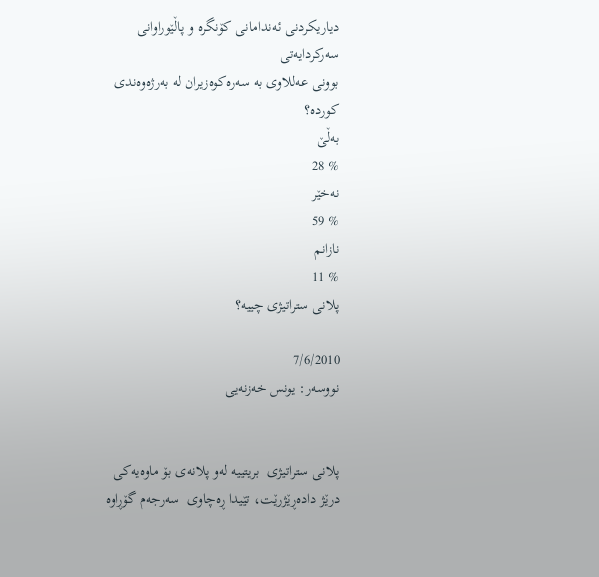دیاریكردنی‌ ئه‌ندامانی‌ كۆنگره‌ و پاڵێوراوانی‌ سه‌ركردایه‌تی‌
بوونی عه‌للاوی به‌ سه‌ره‌كوه‌زیران له‌ به‌رژه‌وه‌ندی كورده‌؟
به‌ڵێ
% 28
نه‌خێر
% 59
نازانم
% 11
پلانی ستراتیژی چییه‌؟

7/6/2010
نووسه‌ر: یونس خه‌زنه‌یی


پلانی ستراتیژی  بریتییه‌ له‌و پلانه‌ی بۆ ماوه‌یه‌كی درێژ داده‌ڕێژرێت، تێیدا ڕه‌چاوی  سه‌رجه‌م گۆڕاوه‌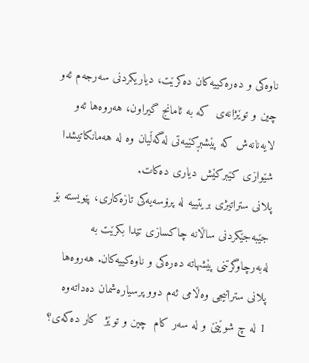ناوه‌كی و ده‌ره‌كییه‌كان ده‌كرێت، دیاریكردنی سه‌رجه‌م ئه‌و چین و توێژانه‌ی  كه‌ به‌ ئامانج گیراون، هه‌روه‌ها ئه‌و لایه‌نانه‌ش كه‌ پێشبڕكێیه‌تی له‌گه‌ڵیان وه‌ له‌ هه‌مانكاتیشدا شێوازی كێبركێش دیاری ده‌كات.
پلانی ستراتیژی بریتییه‌ له‌ پرۆسه‌یه‌كی تازه‌كاری، پێویسته‌ بۆ جێبه‌جێكردنی ساڵانه‌ چاكسازی تێدا بكرێت به‌ له‌به‌رچاوگرتنی پێشهاته‌ ده‌ره‌كی و ناوه‌كییه‌كان. هه‌روه‌ها پلانی ستراتیجی وه‌ڵامی ئه‌م دوو پرسیاره‌شمان ده‌داته‌وه‌
1 له‌ چ شوێنێ و له‌ سه‌ر كام  چین و توێژ  كار ده‌كه‌ی؟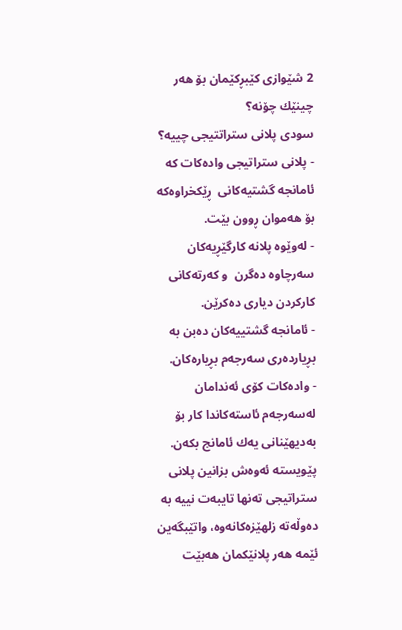2 شێوازی كێبڕكێمان بۆ هه‌ر چینێك چۆنه‌؟
سودی پلانی ستراتتیجی چییه‌؟
- پلانی ستراتیجی واده‌كات كه‌ ئامانجه‌ گشتیه‌كانی  ڕێكخراوه‌كه‌ بۆ هه‌موان ڕوون بێت.
- له‌وێوه‌ پلانه‌ كارگێڕیه‌كان سه‌رچاوه‌ ده‌گرن  و كه‌رته‌كانی كاركردن دیاری ده‌كرێن.
- ئامانجه‌ گشتییه‌كان ده‌بن به‌ بڕیارده‌ری سه‌رجه‌م بڕیاره‌كان.
- واده‌كات كۆی‌ ئه‌ندامان  له‌سه‌رجه‌م ئاسته‌كاندا كار بۆ به‌دیهێنانی یه‌ك ئامانج بكه‌ن.
پێویسته‌ ئه‌وه‌ش بزانین پلانی ستراتیجی ته‌نها تایبه‌ت نییه‌ به‌ ده‌وڵه‌ته‌ زلهێزه‌كانه‌وه‌، واتێبگه‌ین ئێمه‌ هه‌ر پلانێكمان هه‌بێت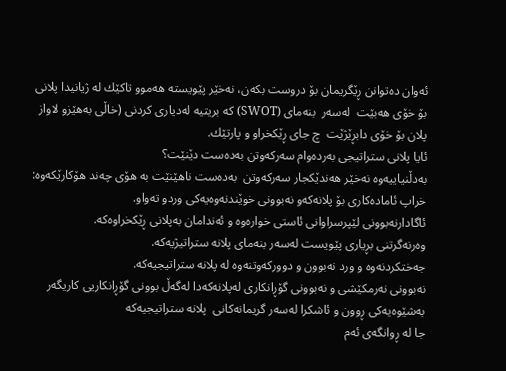ئه‌وان ده‌توانن ڕێگریمان بۆ دروست بكه‌ن، نه‌خێر پێویسته‌ هه‌موو تاكێك له‌ ژیانیدا پلانی بۆ خۆی هه‌بێت  له‌سه‌ر  بنه‌مای (SWOT) كه‌ بریتیه‌ له‌دیاری كردنی (خاڵی به‌هێزو لاواز پلان بۆ خۆی دابڕێژێت  چ جای ڕێكخراو و پارتێك.
ئایا پلانی ستراتیجی به‌رده‌وام سه‌ركه‌وتن به‌ده‌ست دێنێت؟
به‌دڵنیاییه‌وه‌ نه‌خێر هه‌ندێكجار سه‌ركه‌وتن  به‌ده‌ست ناهێنێت به‌ هۆی چه‌ند هۆكارێكه‌وه‌:
خراپ ئاماده‌كاری بۆ پلانه‌كه‌و نه‌بوونی خوێندنه‌وه‌یه‌كی وردو ته‌واو.
ئاگادارنه‌بوونی لێپرسراوانی ئاستی خواره‌وه‌ و ئه‌ندامان به‌پلانی ڕێكخراوه‌كه‌.
وه‌رنه‌گرتنی بڕیاری پێویست له‌سه‌ر بنه‌مای پلانه‌ ستراتیژیه‌كه‌.
جه‌ختكردنه‌وه‌ و ورد نه‌بوون و دووركه‌وتنه‌وه‌ له‌ پلانه‌ ستراتیجیه‌كه‌.
نه‌بوونی نه‌رمكێشی و نه‌بوونی گۆڕانكاری له‌پلانه‌كه‌دا له‌گه‌ڵ بوونی گۆڕانكاریی كاریگه‌ر به‌شێوه‌یه‌كی ڕوون و ئاشكرا له‌سه‌ر گریمانه‌كانی  پلانه‌ ستراتیجیه‌كه‌
جا له‌ ڕوانگه‌ی ئه‌م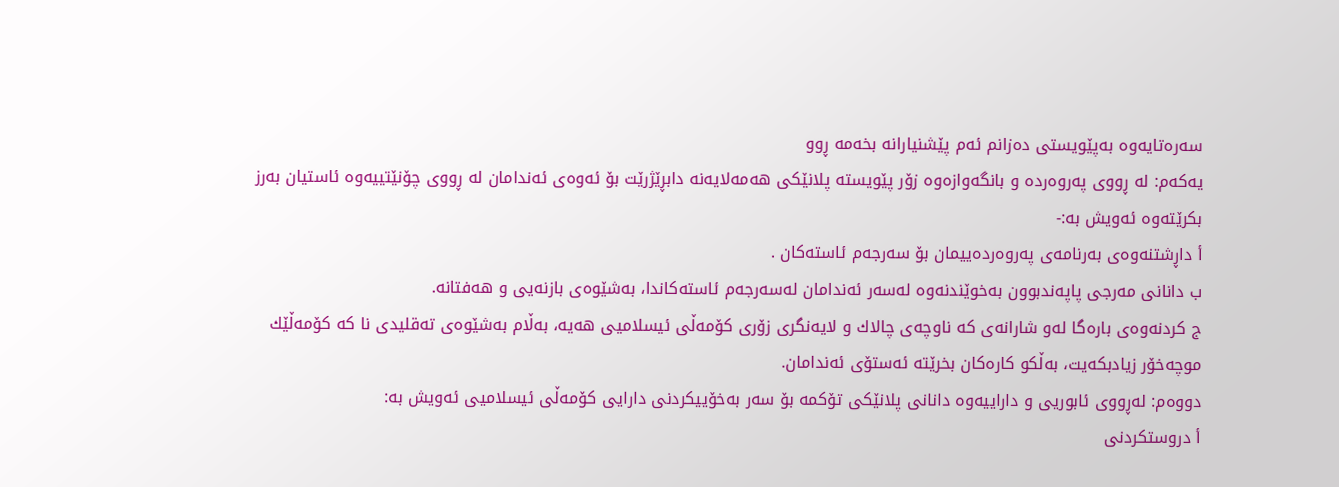سه‌ره‌تایه‌وه‌ به‌پێویستی ده‌زانم ئه‌م پێشنیارانه‌ بخه‌مه‌ ڕوو
یه‌كه‌م: له‌ ڕووی په‌روه‌رده‌ و بانگه‌وازه‌وه‌ زۆر پێویسته‌ پلانێكی هه‌مه‌لایه‌نه‌ دابڕێژرێت بۆ ئه‌وه‌ی ئه‌ندامان له‌ ڕووی چۆنێتییه‌وه‌ ئاستیان به‌رز بكرێته‌وه‌ ئه‌ویش به‌:-
أ داڕشتنه‌وه‌ی به‌رنامه‌ی په‌روه‌رده‌ییمان بۆ سه‌رجه‌م ئاسته‌كان .
ب دانانی مه‌رجی پاپه‌ندبوون به‌خوێندنه‌وه‌ له‌سه‌ر ئه‌ندامان له‌سه‌رجه‌م ئاسته‌كاندا، به‌شێوه‌ی بازنه‌یی و هه‌فتانه‌.
ج كردنه‌وه‌ی باره‌گا له‌و شارانه‌ی كه‌ ناوچه‌ی چالاك و لایه‌نگری زۆری كۆمه‌ڵی ئیسلامیی هه‌یه‌، به‌ڵام به‌شێوه‌ی ته‌قلیدی نا كه‌ كۆمه‌ڵێك موچه‌خۆر زیادبكه‌یت، به‌ڵكو كاره‌كان بخرێته‌ ئه‌ستۆی ئه‌ندامان.
دووه‌م: له‌ڕووی ئابوریی و داراییه‌وه‌ دانانی پلانێكی تۆكمه‌ بۆ سه‌ر به‌خۆییكردنی دارایی كۆمه‌ڵی ئیسلامیی ئه‌ویش به‌:
أ دروستكردنی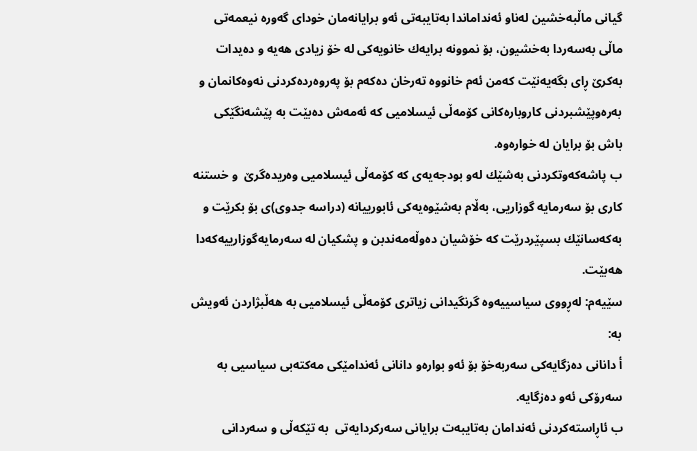گیانی ماڵبه‌خشین له‌ناو ئه‌نداماندا به‌تایبه‌تی ئه‌و برایانه‌مان خودای گه‌وره‌ نیعمه‌تی ماڵی به‌سه‌ردا به‌خشیون، بۆ نموونه‌ برایه‌ك خانویه‌كی له‌ خۆ زیادی هه‌یه‌ و ده‌یدات به‌كرێ ڕای بگه‌یه‌نێت كه‌من ئه‌م خانووه‌ ته‌رخان ده‌كه‌م بۆ په‌روه‌رده‌كردنی نه‌وه‌كانمان و به‌ره‌وپێشبردنی كاروباره‌كانی كۆمه‌ڵی ئیسلامیی كه‌ ئه‌مه‌ش ده‌بێت به‌ پێشه‌نگێكی باش بۆ برایان له‌ خواره‌وه‌.
ب پاشه‌كه‌وتكردنی به‌شێك له‌و بودجه‌یه‌ی كه‌ كۆمه‌ڵی ئیسلامیی وه‌ریده‌گرێ  و خستنه‌ كاری بۆ سه‌رمایه‌ گوزاریی، به‌ڵام به‌شێوه‌یه‌كی ئابورییانه‌ (دراسه‌ جدوی‌)ی بۆ بكرێت و به‌كه‌سانێك بسپێردرێت كه‌ خۆشیان ده‌وڵه‌مه‌ندبن و پشكیان له‌ سه‌رمایه‌گوزارییه‌كه‌دا هه‌بێت.
سێیه‌م: له‌ڕووی سیاسییه‌وه‌ گرنگیدانی زیاتری كۆمه‌ڵی ئیسلامیی به‌ هه‌ڵبژاردن ئه‌ویش به‌:
أ دانانی ده‌زگایه‌كی سه‌ربه‌خۆ بۆ ئه‌و بواره‌و دانانی ئه‌ندامێكی مه‌كته‌بی سیاسیی به‌ سه‌رۆكی ئه‌و ده‌زگایه‌.
ب ئاڕاسته‌كردنی ئه‌ندامان به‌تایبه‌ت برایانی سه‌ركردایه‌تی  به‌ تێكه‌ڵی و سه‌ردانی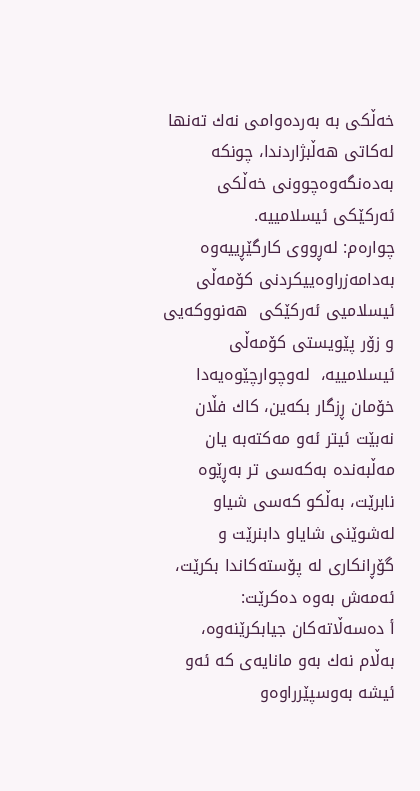خه‌ڵكی به‌ به‌رده‌وامی نه‌ك ته‌نها له‌كاتی هه‌ڵبژاردندا، چونكه‌ به‌ده‌نگه‌وه‌چوونی خه‌ڵكی ئه‌ركێكی ئیسلامییه‌.
چواره‌م: له‌ڕووی كارگێڕییه‌وه‌ به‌دامه‌زراوه‌ییكردنی كۆمه‌ڵی ئیسلامیی ئه‌ركێكی  هه‌نووكه‌یی و زۆر پێویستی كۆمه‌ڵی ئیسلامییه‌،  له‌وچوارچێوه‌یه‌دا خۆمان ڕزگار بكه‌ین، كاك فڵان نه‌بێت ئیتر ئه‌و مه‌كته‌به‌ یان مه‌ڵبه‌نده‌ به‌كه‌سی تر به‌ڕێوه‌ نابرێت، به‌ڵكو كه‌سی شیاو له‌شوێنی شایاو دابنرێت و گۆڕانكاری له‌ پۆسته‌كاندا بكرێت، ئه‌مه‌ش به‌وه‌ ده‌كرێت:
أ ده‌سه‌ڵاته‌كان جیابكرێنه‌وه‌، به‌ڵام نه‌ك به‌و مانایه‌ی كه‌ ئه‌و ئیشه‌ به‌وسپێرراوه‌و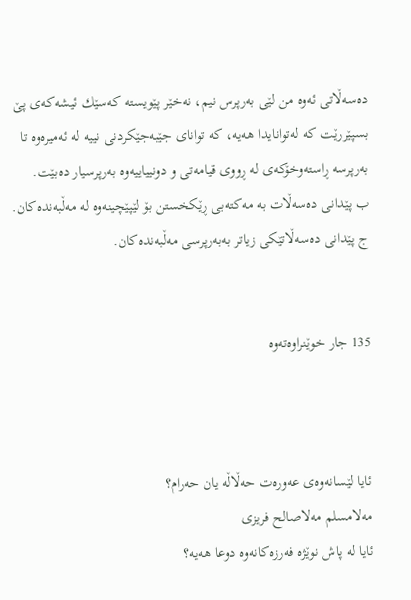ده‌سه‌ڵاتی ئه‌وه‌ من لێی به‌رپرس نیم، نه‌خێر پێویسته‌ كه‌سێك ئیشه‌كه‌ی پێ بسپێررێت كه‌ له‌توانایدا هه‌یه‌، كه‌ توانای جێبه‌جێكردنی نییه‌ له‌ ئه‌میره‌وه‌ تا به‌رپرسه‌ ڕاسته‌وخۆكه‌ی له‌ ڕووی قیامه‌تی و دونییاییه‌وه‌ به‌رپرسیار ده‌بێت.
ب پێدانی ده‌سه‌ڵات به‌ مه‌كته‌بی ڕێكخستن بۆ لێپێچینه‌وه‌ له‌ مه‌ڵبه‌نده‌كان.
ج پێدانی ده‌سه‌ڵاتێكی زیاتر به‌به‌رپرسی مه‌ڵبه‌نده‌كان.


135 جار خوێنراوه‌ته‌وه‌



ئایا لێسانه‌وه‌ی‌ عه‌وره‌ت حه‌ڵاڵه‌ یان حه‌رام؟
مه‌لامسلم مه‌لاصالح فریزی‌
ئایا له‌ پاش نوێژه‌ فه‌رزه‌كانه‌وه‌ دوعا هه‌یه‌؟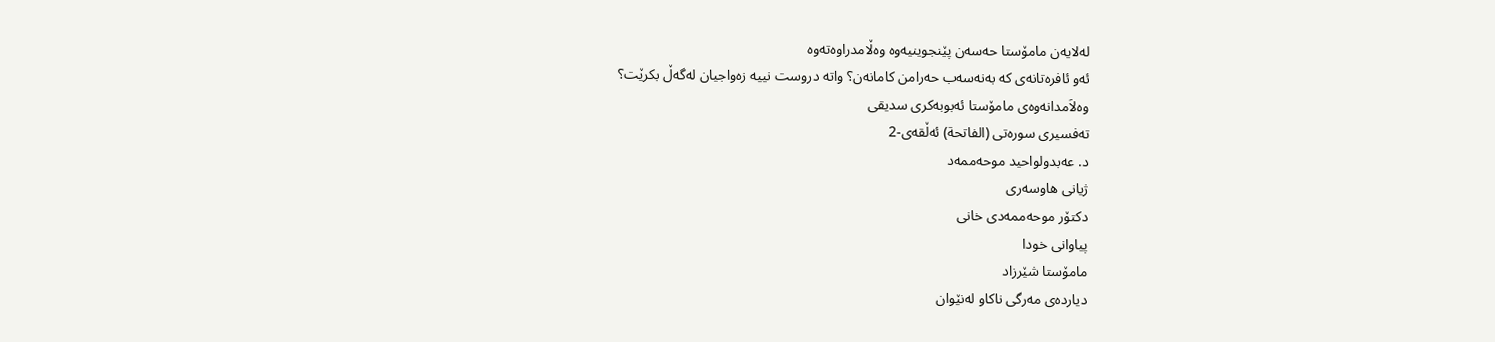له‌لایه‌ن مامۆستا حه‌سه‌ن پێنجوینیه‌وه‌ وه‌ڵامدراوه‌ته‌وه‌
ئه‌و ئافره‌تانه‌ی‌ كه‌ به‌نه‌سه‌ب حه‌رامن كامانه‌ن؟ واته‌ دروست نییه‌ زه‌واجیان له‌گه‌ڵ بكرێت؟
وه‌لاَمدانه‌وه‌ی‌ مامۆستا ئه‌بوبه‌كری‌ سدیقی‌
ته‌فسیری‌ سوره‌تی‌ (الفاتحة) ئه‌ڵقه‌ی‌-2
د. عه‌بدولواحید موحه‌ممه‌د
ژیانی‌ هاوسه‌ری‌
دكتۆر موحه‌ممه‌دی‌ خانی‌
پیاوانی‌ خودا
مامۆستا شێرزاد
دیاردەی مەرگی ناكاو لەنێوان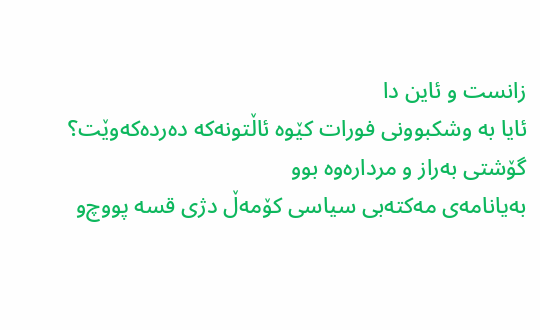زانست و ئاین دا
ئایا به ‌وشكبوونی فورات كێوه‌ ئاڵتونه‌كه‌ ده‌رده‌كه‌وێت؟
گۆشتى به‌راز و مرداره‌وه‌ بوو
به‌یانامه‌ی‌ مه‌كته‌بی‌ سیاسی‌ كۆمه‌ڵ‌ دژی‌ قسه‌ پووچ‌و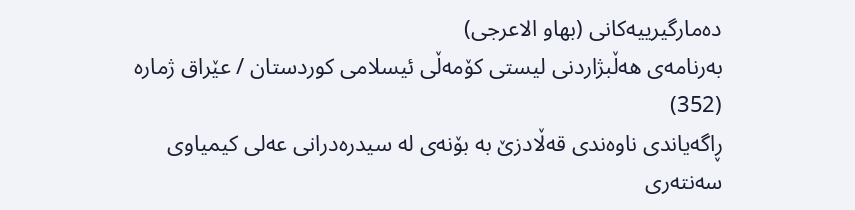ده‌مارگیرییه‌كانی‌ (بها‌‌و الا‌عرجی)
به‌رنامه‌ی‌ هه‌ڵبژاردنی‌ لیستی‌ كۆمه‌ڵی‌ ئیسلامی‌ كوردستان / عێراق ژماره‌ (352)
ڕاگه‌یاندی ناوه‌ندی قه‌ڵادزێ به‌ بۆنه‌ی له‌ سیدره‌درانی عه‌لی کیمیاوی
سه‌نته‌ری‌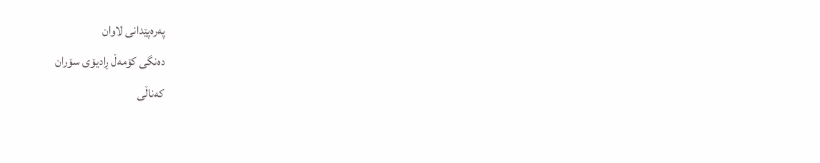په‌ره‌پێدانی‌ لاوان
ده‌نگی‌ كۆمه‌ڵ ڕادیۆی‌ سۆران
كه‌ناڵی‌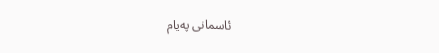ئاسمانی‌ په‌یام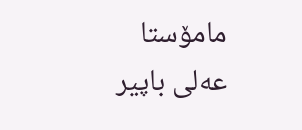مامۆستا عەلی باپیر